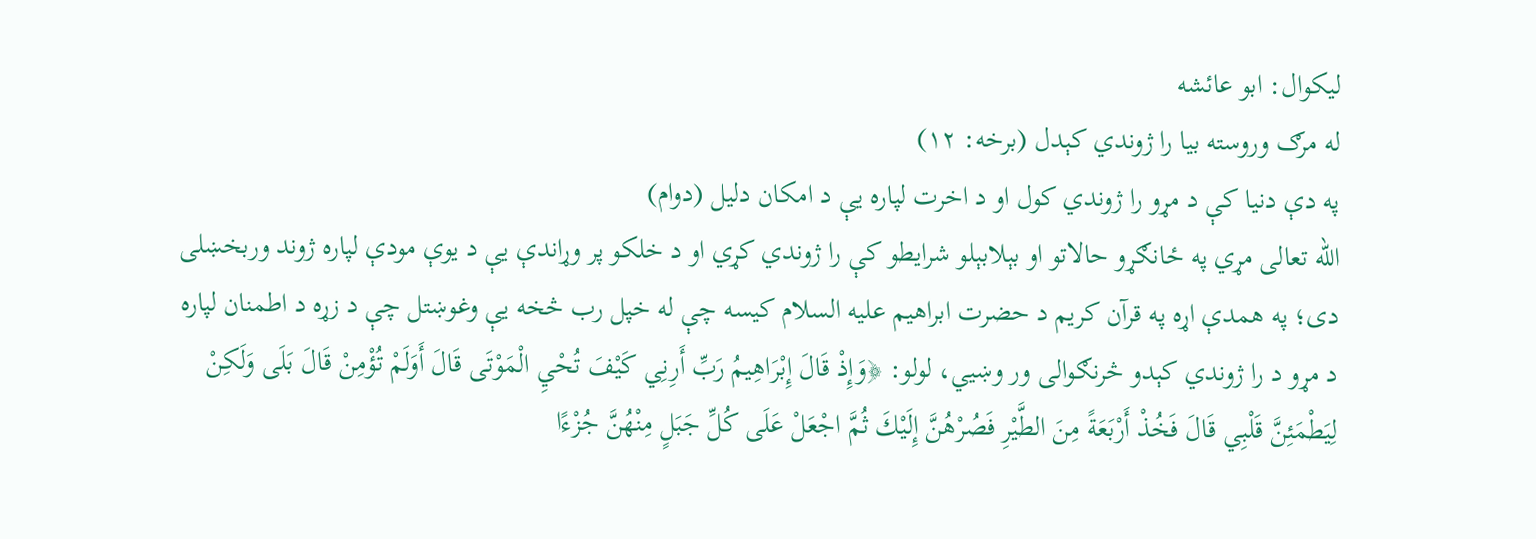لیکوال: ابو عائشه
له مرګ وروسته بیا را ژوندي کېدل (برخه: ۱۲)
په دې دنيا کې د مړو را ژوندي کول او د اخرت لپاره يې د امکان دليل (دوام)
الله تعالی مړي په ځانګړو حالاتو او بېلابېلو شرایطو کې را ژوندي کړي او د خلکو پر وړاندې یې د یوې مودې لپاره ژوند وربخښلی دی؛ په همدې اړه په قرآن کريم د حضرت ابراهیم علیه‌ السلام کیسه چې له خپل رب څخه یې وغوښتل چې د زړه د اطمنان لپاره د مړو د را ژوندي کېدو څرنګوالی ور وښيي، لولو: ﴿وَإِذْ قَالَ إِبْرَاهِيمُ رَبِّ أَرِنِي كَيْفَ تُحْيِ الْمَوْتَى قَالَ أَوَلَمْ تُؤْمِنْ قَالَ بَلَى وَلَكِنْ لِيَطْمَئِنَّ قَلْبِي قَالَ فَخُذْ أَرْبَعَةً مِنَ الطَّيْرِ فَصُرْهُنَّ إِلَيْكَ ثُمَّ اجْعَلْ عَلَى كُلِّ جَبَلٍ مِنْهُنَّ جُزْءًا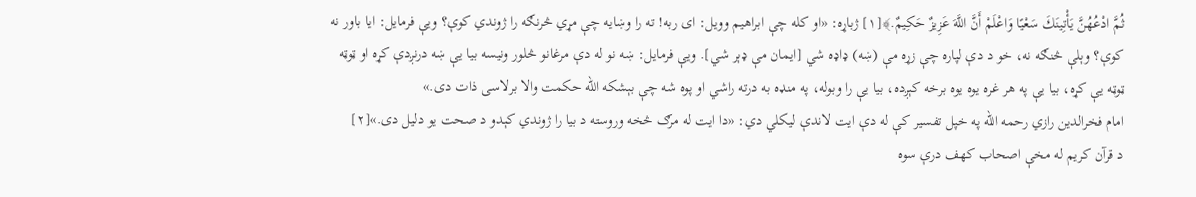ثُمَّ ادْعُهُنَّ يَأْتِينَكَ سَعْيًا وَاعْلَمْ أَنَّ اللَّهَ عَزِيزٌ حَكِيمٌ.﴾[۱] ژباړه: «او كله چې ابراهيم وويل: ای ربه! ته را وښايه چې مړي څرنګه را ژوندي كوې؟ ويې فرمايل: ايا باور نه كوې؟ وېلې څنګه نه، خو د دې لپاره چې زړه مې (ښه) ډاډه شي [ایمان مې ډېر شي]. ويې فرمايل: ښه نو له دې مرغانو څلور ونيسه بيا يې ښه درنږدې كړه او ټوټه ټوټه یې کړه، بيا يې په هر غره يوه يوه برخه كېږده، بيا يې را وبوله، په منډه به درته راشي او پوه شه چې بېشکه الله حکمت والا برلاسى ذات دى.»
امام فخرالدین رازي رحمه‌ الله په خپل تفسیر کې له دې ایت لاندې لیکلي دي: «دا ایت له مرګ څخه وروسته د بیا را ژوندي کېدو د صحت یو دلیل دی.»[۲]
د قرآن کریم له مخې اصحاب کهف درې سوه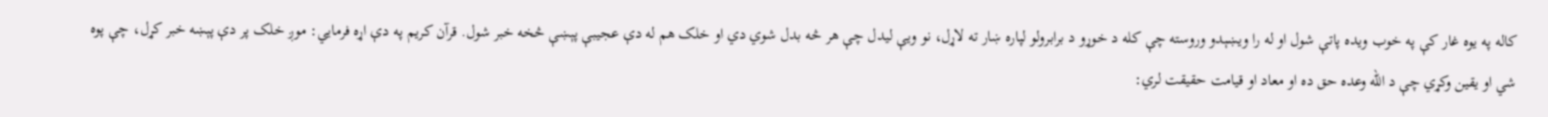کاله په یوه غار کې په خوب ویده پاتې شول او له را ویښېدو وروسته چې کله د خوړو د برابرولو لپاره ښار ته لاړل، نو ویې لیدل چې هر څه بدل شوي دي او خلک هم له دې عجیبې پېښې څخه خبر شول. قرآن کریم په دې اړه فرمایي: موږ خلک پر دې پېښه خبر کړل، چې پوه شي او یقین وکړي چې د الله وعده حق ده او معاد او قیامت حقیقت لري: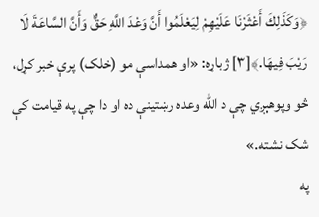﴿وَكَذَلِكَ أَعْثَرْنَا عَلَيْهِمْ لِيَعْلَمُوا أَنَّ وَعْدَ اللَّهِ حَقٌّ وَأَنَّ السَّاعَةَ لَا رَيْبَ فِيهَا.﴾[۳] ژباړه: «او همداسې مو (خلک) پرې خبر كړل، څو وپوهېږي چې د الله وعده رښتينې ده او دا چې په قيامت كې شک نشته.»
په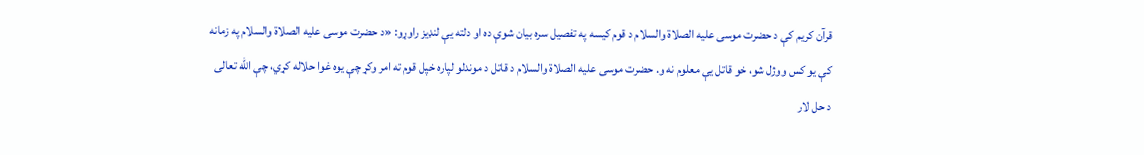قرآن کریم کې د حضرت موسی علیه‌ الصلاة‌ والسلام د قوم کیسه په تفصیل سره بیان شوې ده او دلته یې لنډیز راوړو: «د حضرت موسی علیه ‌الصلاة ‌والسلام په زمانه کې یو کس ووژل شو، خو قاتل یې معلوم نه و. حضرت موسی علیه ‌الصلاة ‌والسلام د قاتل د موندلو لپاره خپل قوم ته امر وکړ چې یوه غوا حلاله کړي، چې الله تعالی د حل لار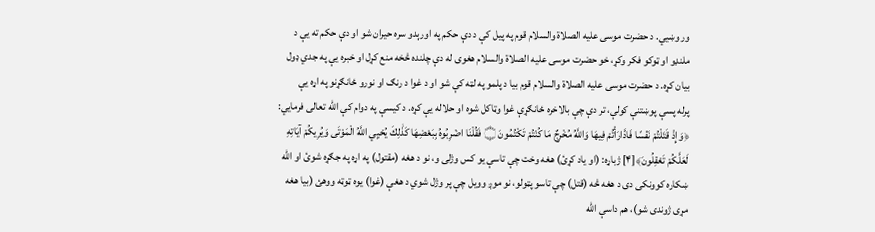ور وښيي. د حضرت موسی علیه ‌الصلاة ‌والسلام قوم په پیل کې د دې حکم په اورېدو سره حیران شو او دې حکم ته یې د ملنډو او ټوکو فکر وکړ، خو حضرت موسی علیه ‌الصلاة ‌والسلام هغوی له دې چلنده څخه منع کړل او خبره یې په جدي ډول بیان کړه. د حضرت موسی علیه‌ الصلاة ‌والسلام قوم بیا د پلمو په لټه کې شو او د غوا د رنګ او نورو ځانګړنو په اړه یې پرله ‌پسې پوښتنې کولې، تر دې چې بالاخره ځانګړې غوا وټاکل شوه او حلاله یې کړه. د کیسې په دوام کې الله تعالی فرمایي: ﴿وَإِذْ قَتَلْتُمْ نَفْسًا فَادَّارَأْتُمْ فِيهَا وَاللَّهُ مُخْرِجٌ مَا كُنْتُمْ تَكْتُمُونَ ۝ فَقُلْنَا اضْرِبُوهُ بِبَعْضِهَا كَذَٰلِكَ يُحْيِي اللَّهُ الْمَوْتَى وَيُرِيكُمْ آيَاتِهِ لَعَلَّكُمْ تَعْقِلُونَ﴾[۴] ژباړه: (او یاد کړئ) هغه وخت چې تاسې یو کس وژلی و، نو د هغه (مقتول) په اړه په جګړه شوئ او الله ښکاره کوونکی دی د هغه څه (قتل) چې تاسو پټولو، نو موږ وویل چې پر وژل شوي د هغې (غوا) یوه ټوټه ووهئ (بیا هغه مړی ژوندی شو)، هم داسې الله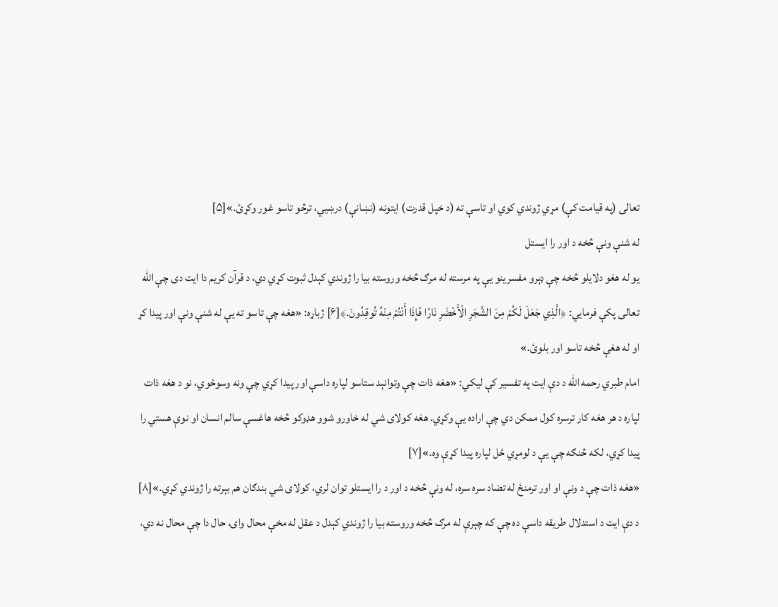تعالی (په قیامت کې) مړي ژوندي کوي او تاسې ته (د خپل قدرت) ایتونه (نښانې) درښیي، ترڅو تاسو غور وکړئ.»[۵]
له شنې ونې څخه د اور را ایستل
یو له هغو دلايلو څخه چې ډېرو مفسرینو یې په مرسته له مرګ څخه وروسته بیا را ژوندي کېدل ثبوت کړي دي، د قرآن کریم دا ایت دی چې الله تعالی پکې فرمایي: ﴿الَّذِي جَعَلَ لَكُمْ مِنَ الشَّجَرِ الْأَخْضَرِ نَارًا فَإِذَا أَنْتُمْ مِنْهُ تُوقِدُونَ.﴾[۶] ژباړه: «هغه چې تاسو ته يې له شنې ونې اور پيدا كړ او له هغې څخه تاسو اور بلوئ.»
امام طبري رحمه‌ الله د دې ایت په تفسیر کې لیکي: «هغه ذات چې وتوانېد ستاسو لپاره داسې اور پیدا کړي چې ونه وسوځوي، نو د هغه ذات لپاره د هر هغه کار ترسره کول ممکن دي چې اراده یې وکړي. هغه کولای شي له خاورو شوو هډوکو څخه هاغسې سالم انسان او نوې هستي را پیدا کړي، لکه څنګه چې يې د لومړي ځل لپاره پیدا کړې وه.»[۷]
«هغه ذات چې د ونې او اور ترمنځ له تضاد سره سره، له ونې څخه د اور د را ایستلو توان لري، کولای شي بندګان هم بېرته را ژوندي کړي.»[۸]
د دې ایت د استدلال طریقه داسې ده چې که چېرې له مرګ څخه وروسته بیا را ژوندي کېدل د عقل له مخې محال وای، حال دا چې محال نه دي،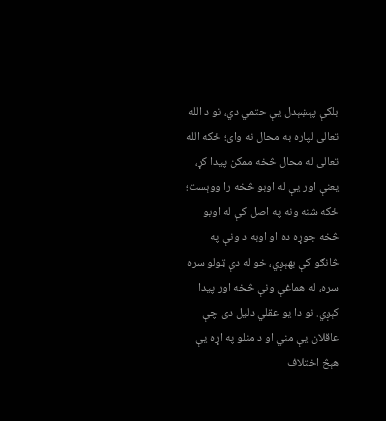بلکې پېښېدل یې حتمي دي، نو د الله تعالی لپاره به محال نه وای؛ ځکه الله تعالی له محال څخه ممکن پیدا کړ، یعنې اور یې له اوبو څخه را ووېست؛ ځکه شنه ونه په اصل کې له اوبو څخه جوړه ده او اوبه د ونې په څانګو کې بهېږي، خو له دې ټولو سره سره، له هماغې ونې څخه اور پیدا کېږي. نو دا یو عقلي دليل دی چې عاقلان یې مني او د منلو په اړه یې هېڅ اختلاف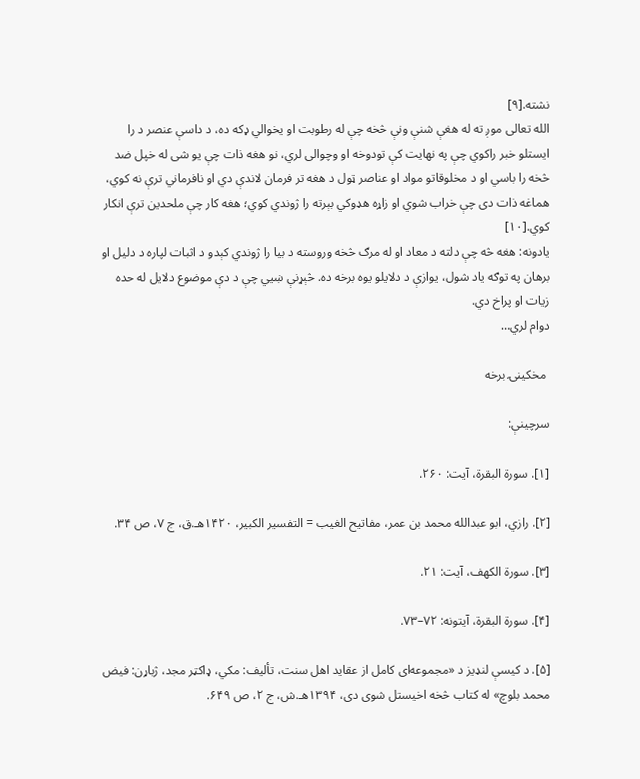نشته.[۹]
الله تعالی موږ ته له هغې شنې ونې څخه چې له رطوبت او یخوالي ډکه ده، د داسې عنصر د را ایستلو خبر راکوي چې په نهایت کې تودوخه او وچوالی لري، نو هغه ذات چې یو شی له خپل ضد څخه را باسي او د مخلوقاتو مواد او عناصر ټول د هغه تر فرمان لاندې دي او نافرماني ترې نه کوي، هماغه ذات دی چې خراب شوي او زاړه هډوکي بېرته را ژوندي کوي؛ هغه کار چې ملحدين ترې انکار کوي.[۱۰]
یادونه: هغه څه چې دلته د معاد او له مرګ څخه وروسته د بیا را ژوندي کېدو د اثبات لپاره د دلیل او برهان په توګه یاد شول، یوازې د دلایلو یوه برخه ده. څېړنې ښيي چې د دې موضوع دلایل له حده زیات او پراخ دي.
دوام لري…

 مخکینۍ برخه

سرچینې:

[۱]. سورة البقرة، آیت: ۲۶۰.

[۲]. رازي، ابو عبدالله محمد بن عمر، مفاتیح الغیب = التفسیر الکبیر، ۱۴۲۰هـ.ق، ج ۷، ص ۳۴.

[۳]. سورة الکهف، آیت: ۲۱.

[۴]. سورة البقرة، آیتونه: ۷۲–۷۳.

[۵]. د کیسې لنډیز د «مجموعه‌ای کامل از عقاید اهل سنت، تألیف: مکي، ډاکټر مجد، ژباړن: فیض محمد بلوچ» له کتاب څخه اخیستل شوی دی، ۱۳۹۴هـ.ش، ج ۲، ص ۶۴۹.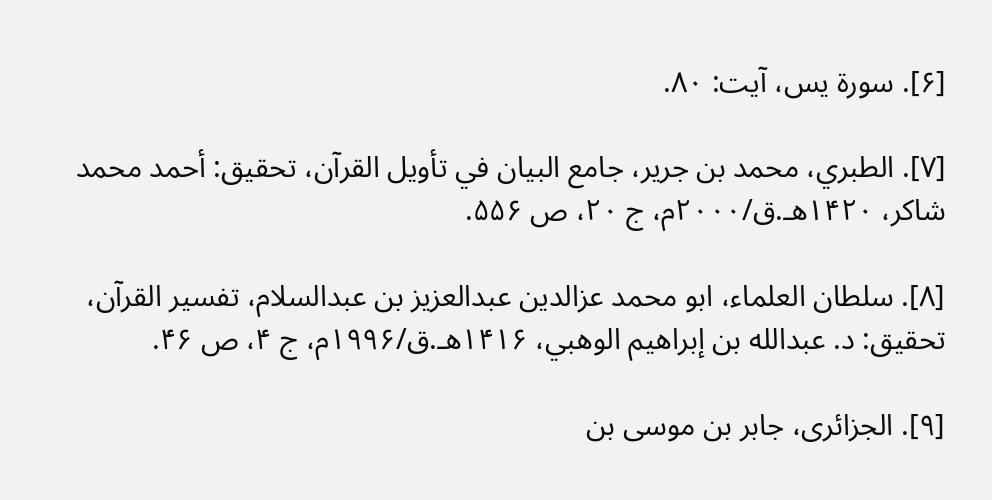[۶]. سورة یس، آیت: ۸۰.

[۷]. الطبري، محمد بن جریر، جامع البیان في تأویل القرآن، تحقیق: أحمد محمد شاکر، ۱۴۲۰هـ.ق/۲۰۰۰م، ج ۲۰، ص ۵۵۶.

[۸]. سلطان العلماء، ابو محمد عزالدین عبدالعزیز بن عبدالسلام، تفسیر القرآن، تحقیق: د. عبدالله بن إبراهیم الوهبي، ۱۴۱۶هـ.ق/۱۹۹۶م، ج ۴، ص ۴۶.

[۹]. الجزائری، جابر بن موسی بن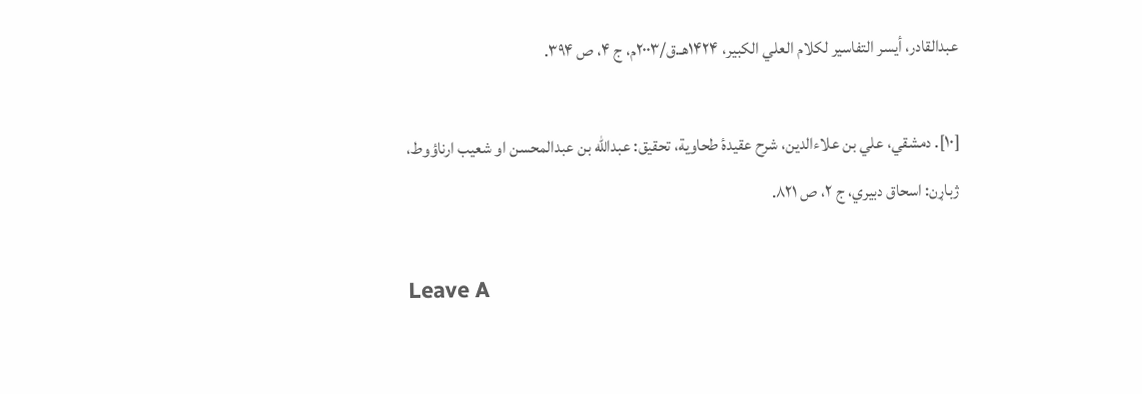عبدالقادر، أیسر التفاسیر لکلام العلي الکبیر، ۱۴۲۴هـ.ق/۲۰۰۳م، ج ۴، ص ۳۹۴.

[۱۰]. دمشقي، علي بن علاءالدین، شرح عقیدۀ طحاویة، تحقیق: عبدالله بن عبدالمحسن او شعیب ارناؤوط، ژباړن: اسحاق دبیري، ج ۲، ص ۸۲۱.

Leave A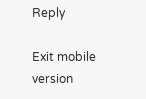Reply

Exit mobile version